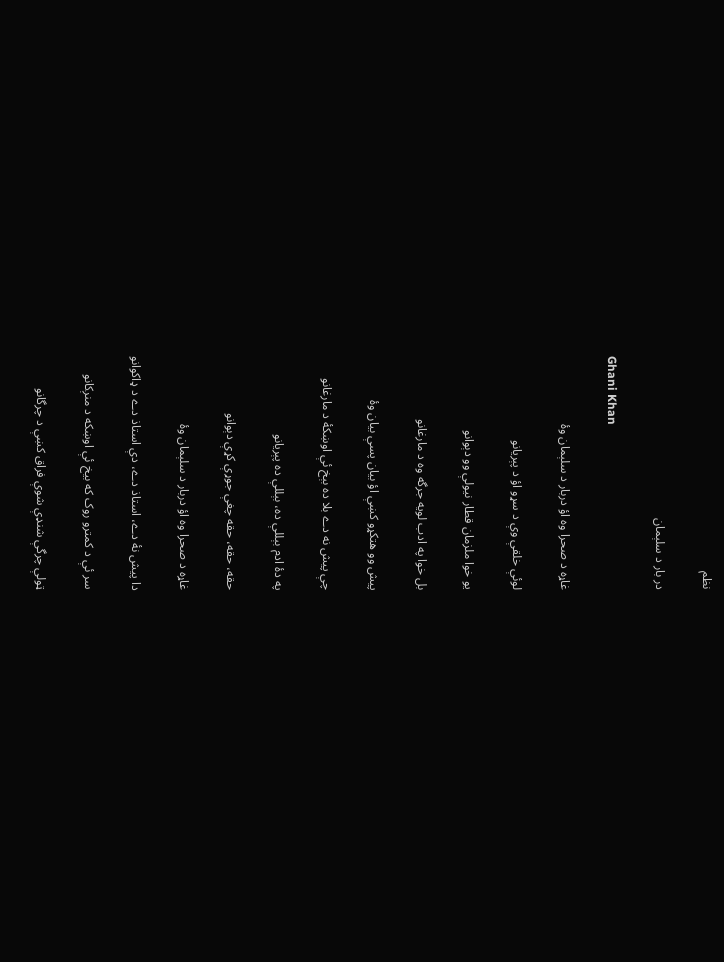نظم

در بار د سلېمان

Ghani Khan

غاړه د صحرا وه اؤ دربار د سلېمان وۀ

لوئې خلقې وې د سړو اؤ د پېريانو

يو خوا ملزمان قطار نيولې وو دېوانو

بل خوا په ادب لويه جرگه وه د مارغانو

پيش وو هتکړو کښې اؤ بيان پسې بيان وۀ

چې پيش نه دے بلا ده بېخ ئې اوښکۀ د مارغانو

په دۀ ادم بېللې ده، بېللې ده پېريانو

حقه، حقه، حقه چغې جوړې کړې دېوانو

غاړه د صحرا وه اؤ دربار د سلېمان وۀ

دا پيش نۀ دے، استاذ دے، دې استاذ دے د ډاکوانو

سر ئې د کمترو روک که بيخ ئې اوښکه د منږکانو

ټولې چرگې شنډې شوې فراق کښې د چرگانو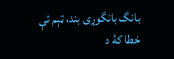بانگ بانگوړی بند، ټېم ئې خطا کۀ د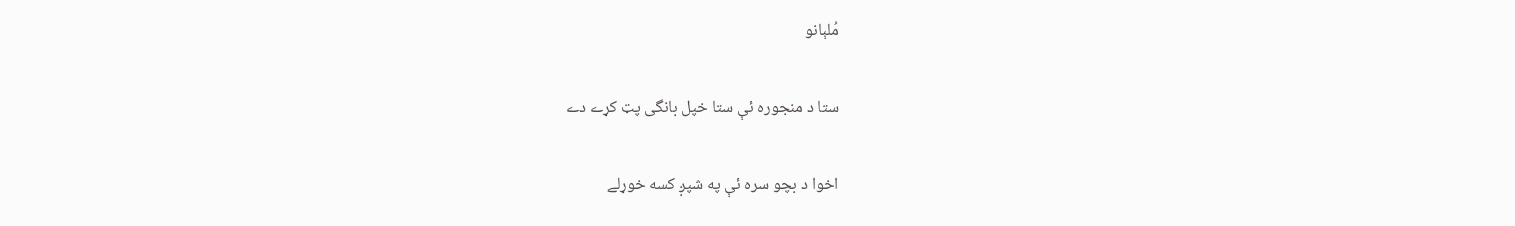مُلېانو

ستا د منجوره ئې ستا خپل بانگی پټ کړے دے

اخوا د بچو سره ئې په شپږ کسه خوړلے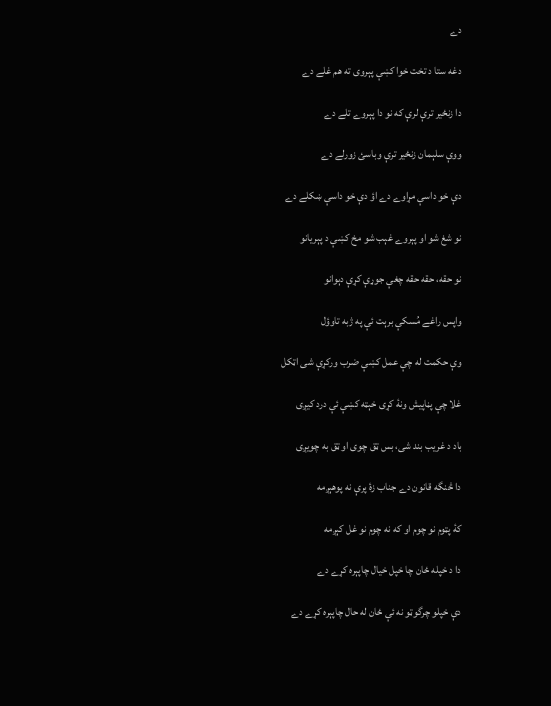دے

دغه ستا د تخت خوا کښې پېروی ته هم غلے دے

دا زنځير ترې لرې که نو دا پېروے تلے دے

ووې سلېمان زنځير ترې وباسئ زورلے دے

دې خو داسې مړاوے دے اؤ دې خو داسې ښکلے دے

نو شغ شو او پېروے غېب شو مخ کښې د پېريانو

نو حقه، حقه حقه چغې جوړې کړې دېوانو

واپس راغے مُسکې برېت ئې په ژبه تاوؤل

وې حکمت له چې عمل کښې ضرب ورکړې شی اټکل

غلا چې پڼاپيش ونۀ کړی خېټه کښې ئې درد کيږی

باد د غريب بند شی، بس ټق چوی او ټق به چويږی

دا څنگه قانون دے جناب زۀ پرې نه پوهېږمه

کۀ پټوم نو چوم او که نه چوم نو غل کېږمه

دا د خپله ځان چا خپل خيال چاپېره کړے دے

دې خپلو چرگوټو نه ئې ځان له حال چاپېره کړے دے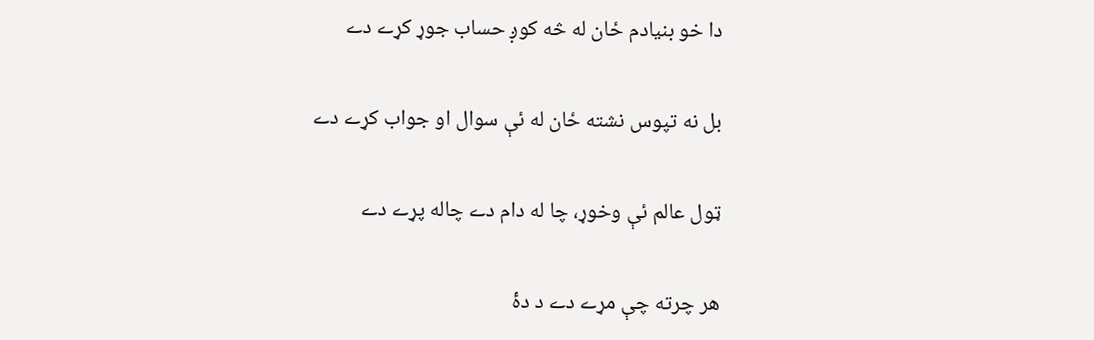دا خو بنيادم ځان له څه کوږ حساب جوړ کړے دے

بل نه تپوس نشته ځان له ئې سوال او جواب کړے دے

ټول عالم ئې وخوړ، چا له دام دے چاله پړے دے

هر چرته چې مړے دے د دۀ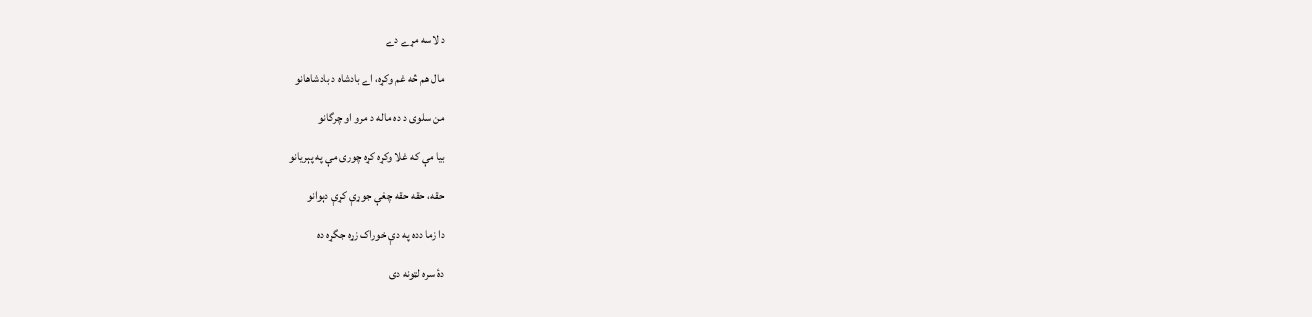د لاسه مړے دے

مال هم څه غم وکړه، اے بادشاه د بادشاهانو

من سلوی د ده ماله د مرو او چرگانو

بيا مې که غلا وکړه کړه چوری مې په پېريانو

حقه، حقه حقه چغې جوړې کړې دېوانو

دا زما دده په دې خوراک زړه جگړه ده

دۀ سره لټونه دی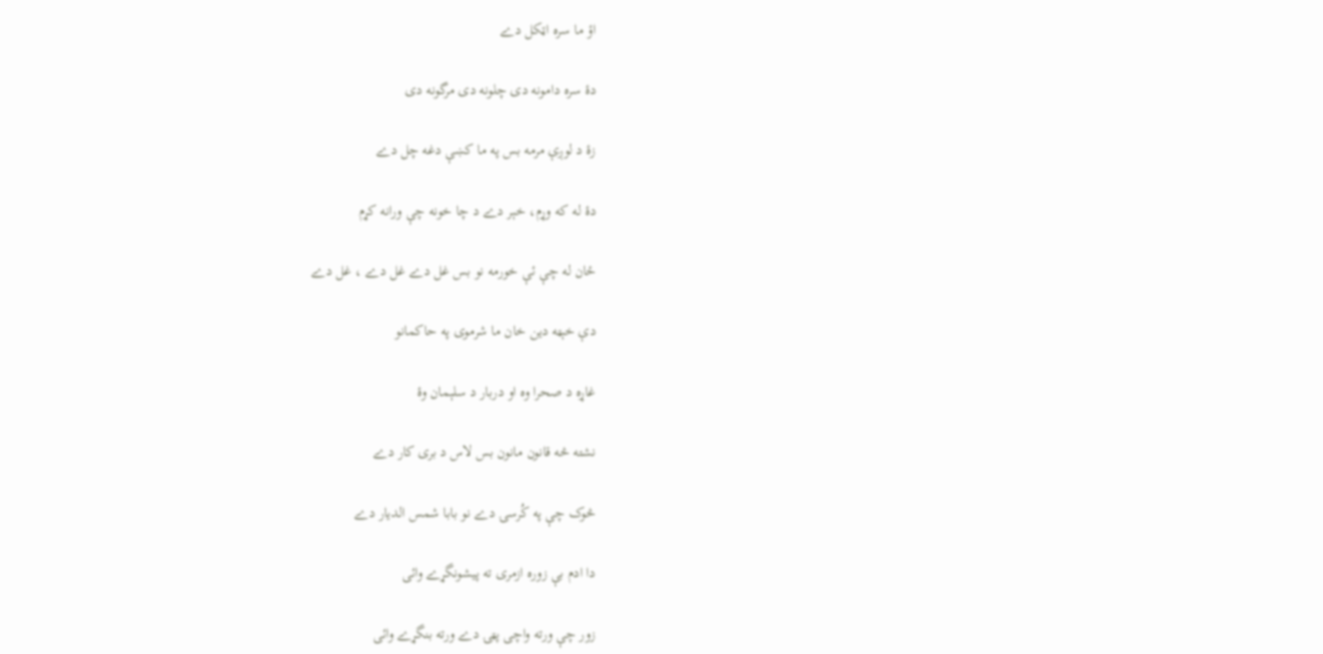اؤ ما سره اټکل دے

دۀ سره دامونه دی چلونه دی مرگونه دی

زۀ د لوږې مرمه بس په ما کښې دغه چل دے

دۀ له که وړم، خېر دے د چا خونه چې ورانه کړم

ځان له چې ئې خورمه نو بس غل دے غل دے ، غل دے

دې خېټه دين خان ما شرموی په حاکمانو

غاړه د صحرا وه او دربار د سلېمان وۀ

نشته څه قانون مانون بس لاس د بری کار دے

څوک چې په کُرسۍ دے نو بابا شمس الديار دے

دا ادم بې زوره ازمری ته پيشونگړے وائی

زور چې ورته واچی پټۍ دے ورته بنگړے وائی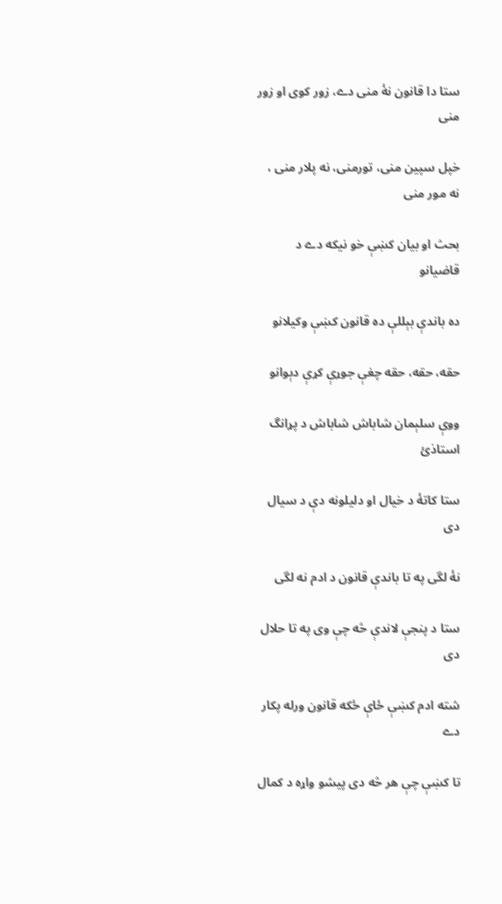ستا دا قانون نۀ منی دے، زور کوی او زور منی

خپل سپين منی، تورمنی، نه پلار منی ، نه مور منی

بحث او بيان کښې خو نيکه دے د قاضيانو

ده باندې بېللې ده قانون کښې وکيلانو

حقه، حقه، حقه چغې جوړې کړې دېوانو

ووې سلېمان شاباش شاباش د پړانگ استاذئ

ستا کاتۀ د خيال او دليلونه دې د سيال دی

نۀ لگی په تا باندې قانون د ادم نه لگی

ستا د پنجې لاندې څه چې وی په تا حلال دی

شته ادم کښې ځاې ځکه قانون ورله پکار دے

تا کښې چې هر څه دی پيشو واړه د کمال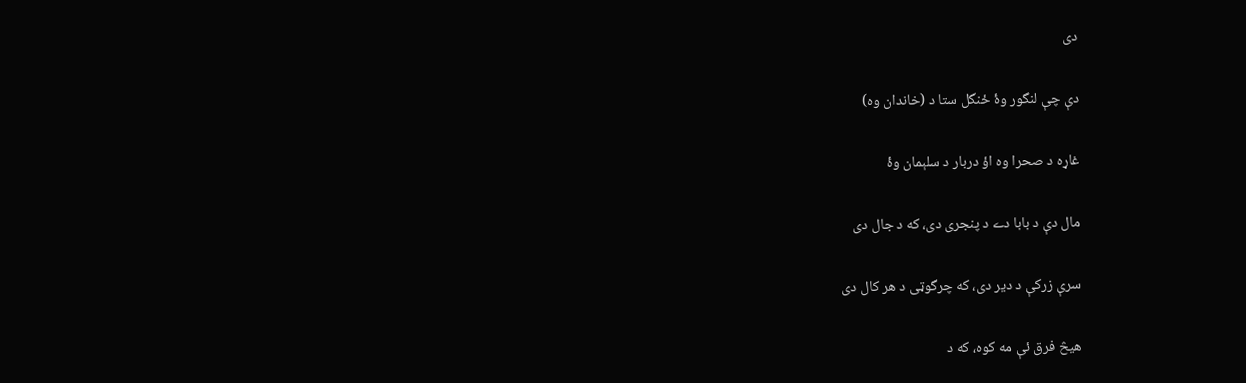دی

دې چې لنگور وۀ ځنگل ستا د (خاندان وه)

غاړه د صحرا وه اؤ دربار د سلېمان وۀ

مال دې د بابا دے د پنجری دی، که د جال دی

سرې زرکې د دير دی، که چرگوټی د هر کال دی

هيڅ فرق ئې مه کوه، که د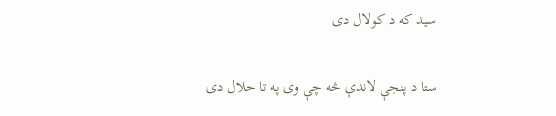سيد که د کولال دی

ستا د پنجې لاندې څه چې وی په تا حلال دی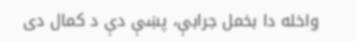واخله دا بخمل جرابې، پښې دې د کمال دی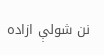نن شولې ازاده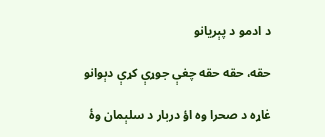د ادمو د پېريانو

حقه، حقه حقه چغې جوړې کړې دېوانو

غاړه د صحرا وه اؤ دربار د سلېمان وۀ